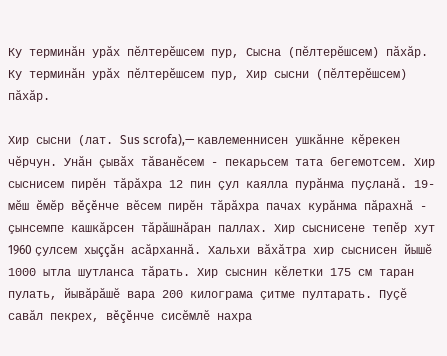Ку терминăн урăх пĕлтерĕшсем пур, Сысна (пĕлтерĕшсем) пăхăр.
Ку терминăн урăх пĕлтерĕшсем пур, Хир сысни (пĕлтерĕшсем) пăхăр.

Хир сысни (лат. Sus scrofa),— кавлеменнисен ушкăнне кĕрекен чĕрчун. Унăн çывăх тăванĕсем - пекарьсем тата бегемотсем. Хир сыснисем пирĕн тăрăхра 12 пин çул каялла пурăнма пуçланă. 19-мĕш ĕмĕр вĕçĕнче вĕсем пирĕн тăрăхра пачах курăнма пăрахнă - çынсемпе кашкăрсен тăрăшнăран паллах. Хир сыснисене тепĕр хут 1960 çулсем хыççăн асăрханнă. Хальхи вăхăтра хир сыснисен йышĕ 1000 ытла шутланса тăрать. Хир сыснин кĕлетки 175 см таран пулать, йывăрăшĕ вара 200 килограма çитме пултарать. Пуçĕ савăл пекрех, вĕçĕнче сисĕмлĕ нахра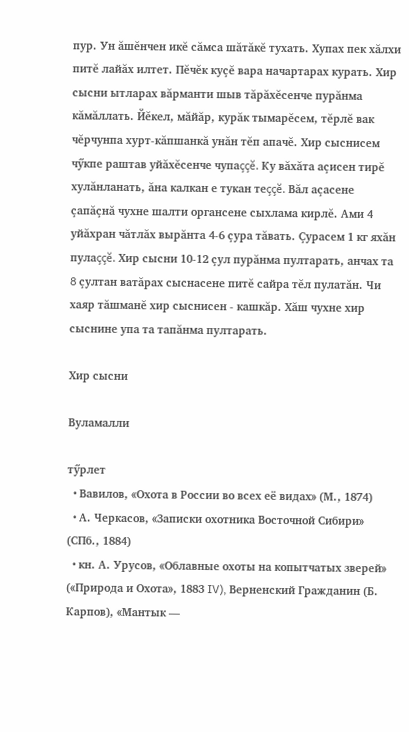пур. Ун ăшĕнчен икĕ сăмса шăтăкĕ тухать. Хупах пек хăлхи питĕ лайăх илтет. Пĕчĕк куçĕ вара начартарах курать. Хир сысни ытларах вăрманти шыв тăрăхĕсенче пурăнма кăмăллать. Йĕкел, мăйăр, курăк тымарĕсем, тĕрлĕ вак чĕрчунпа хурт-кăпшанкă унăн тĕп апачĕ. Хир сыснисем чӳкпе раштав уйăхĕсенче чупаççĕ. Ку вăхăта аçисен тирĕ хулăнланать, ăна калкан е тукан теççĕ. Вăл аçасене çапăçнă чухне шалти органсене сыхлама кирлĕ. Ами 4 уйăхран чăтлăх вырăнта 4-6 çура тăвать. Çурасем 1 кг яхăн пулаççĕ. Хир сысни 10-12 çул пурăнма пултарать, анчах та 8 çултан ватăрах сыснасене питĕ сайра тĕл пулатăн. Чи хаяр тăшманĕ хир сыснисен - кашкăр. Хăш чухне хир сыснине упа та тапăнма пултарать.

Хир сысни

Вуламалли

тӳрлет
  • Вавилов, «Охота в России во всех её видах» (М., 1874)
  • А. Черкасов, «Записки охотника Восточной Сибири» (СПб., 1884)
  • кн. А. Урусов, «Облавные охоты на копытчатых зверей» («Природа и Охота», 1883 IV), Верненский Гражданин (Б. Карпов), «Мантык —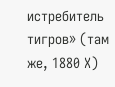истребитель тигров» (там же, 1880 X)